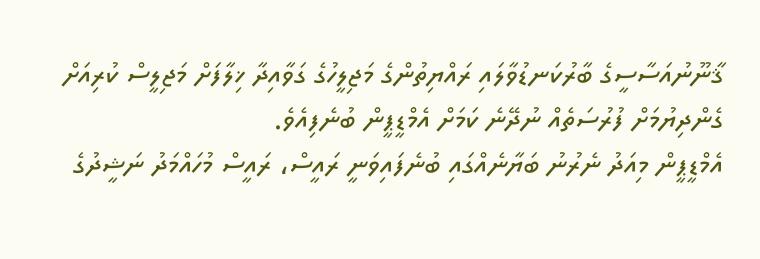ޤާނޫނުއަސާސީގެ ބާރުކަނޑުވާލައި ރައްޔިތުންގެ މަޖިލީހުގެ ގަވާއިދާ ޚިލާފަށް މަޖިލީސް ކުރިއަށް ގެންދިޔުމަށް ފުރުސަތެއް ނުދޭނެ ކަމަށް އެމްޑީޕީން ބުނެފިއެވެ.
އެމްޑީޕީން މިއަދު ނެރުނު ބަޔާނެއްގައި ބުނެފައިވަނީ ރައީސް، ރައީސް މުހައްމަދު ނަޝީދުގެ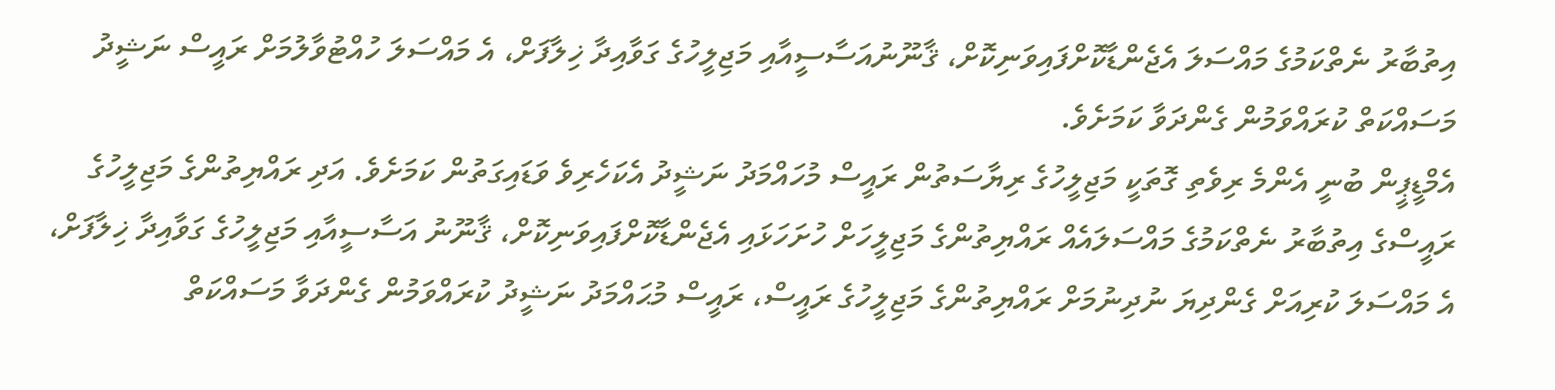އިތުބާރު ނެތްކަމުގެ މައްސަލަ އެޖެންޑާކޮށްފައިވަނިކޮށް، ޤާނޫނުއަސާސީއާއި މަޖިލީހުގެ ގަވާއިދާ ޚިލާފަށް، އެ މައްސަލަ ހުއްޓުވާލުމަށް ރައީސް ނަޝީދު މަސައްކަތް ކުރައްވަމުން ގެންދަވާ ކަމަށެވެ.
އެމްޑީޕީން ބުނީ އެންމެ ރިވެތި ގޮތަކީ މަޖިލީހުގެ ރިޔާސަތުން ރައީސް މުހައްމަދު ނަޝީދު އެކަހެރިވެ ވަޑައިގަތުން ކަމަށެވެ. އަދި ރައްޔިތުންގެ މަޖިލީހުގެ ރައީސްގެ އިތުބާރު ނެތްކަމުގެ މައްސަލައެއް ރައްޔިތުންގެ މަޖިލީހަށް ހުށަހަޅައި އެޖެންޑާކޮށްފައިވަނިކޮށް، ޤާނޫނު އަސާސީއާއި މަޖިލީހުގެ ގަވާއިދާ ޚިލާފަށް، އެ މައްސަލަ ކުރިއަށް ގެންދިޔަ ނުދިނުމަށް ރައްޔިތުންގެ މަޖިލީހުގެ ރައީސް، ރައީސް މުޙައްމަދު ނަޝީދު ކުރައްވަމުން ގެންދަވާ މަސައްކަތް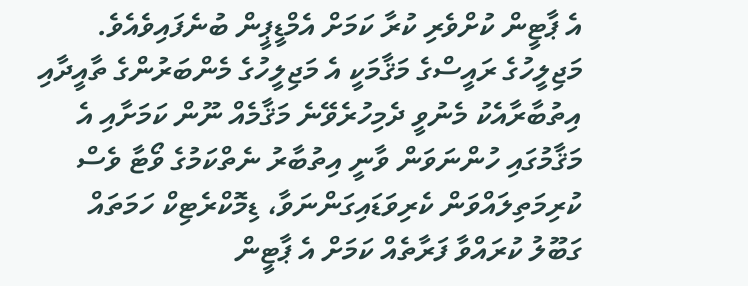އެ ޕާޓީން ކުށްވެރި ކުރާ ކަމަށް އެމްޑީޕީން ބުނެފައިވެއެވެ.
މަޖިލީހުގެ ރައީސްގެ މަޤާމަކީ އެ މަޖިލީހުގެ މެންބަރުންގެ ތާއީދާއި އިތުބާރާއެކު މެނުވީ ދެމިހުރެވޭނެ މަޤާމެއް ނޫން ކަމަށާއި އެ މަޤާމުގައި ހުންނަވަން ވާނީ އިތުބާރު ނެތްކަމުގެ ވޯޓާ ވެސް ކުރިމަތިލައްވަން ކެރިވަޑައިގަންނަވާ، ޑިމޮކްރެޓިކް ހަމަތައް ގަބޫލު ކުރައްވާ ފަރާތެއް ކަމަށް އެ ޕާޓީން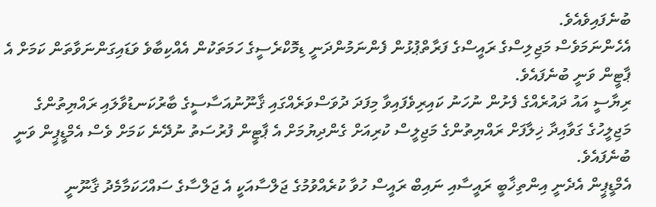ބުނެފައިވެއެވެ.
އެހެންނަމަވެސް މަޖިލިސްގެ ރައީސްގެ ފަރާތްޕުޅުން ފެންނަމުންދަނީ ޑިމޮކްރެސީގެ ހަމަތަކުން އެއްކިބާވެ ވަޑައިގަންނަވާތަން ކަމަށް އެ ޕާޓީން ވަނީ ބުނެފައެވެ.
ރިޔާސީ އައު ދައުރެއްގެ ފެށުން ނުހަނު ކައިރިވެފައިވާ މިފަދަ ދުވަސްވަރެއްގައި ޤާނޫނުއަސާސީގެ ބާރުކަނޑުވާލައި ރައްޔިތުންގެ މަޖިލީހުގެ ގަވާއިދާ ޚިލާފަށް ރައްޔިތުންގެ މަޖިލީސް ކުރިއަށް ގެންދިޔުމަށް އެ ޕާޓީން ފުރުސަތު ނުދޭނެ ކަމަށް ވެސް އެމްޑީޕީން ވަނީ ބުނެފައެވެ.
އެމްޑީޕީން އެދެނީ އިންތިޚާބީ ރައީސާއި ނައިބް ރައީސް ހުވާ ކުރެއްވުމުގެ ޖަލްސާއަކީ އެ ޖަލްސާގެ ސައްހަކަމާމެދު ޤާނޫނީ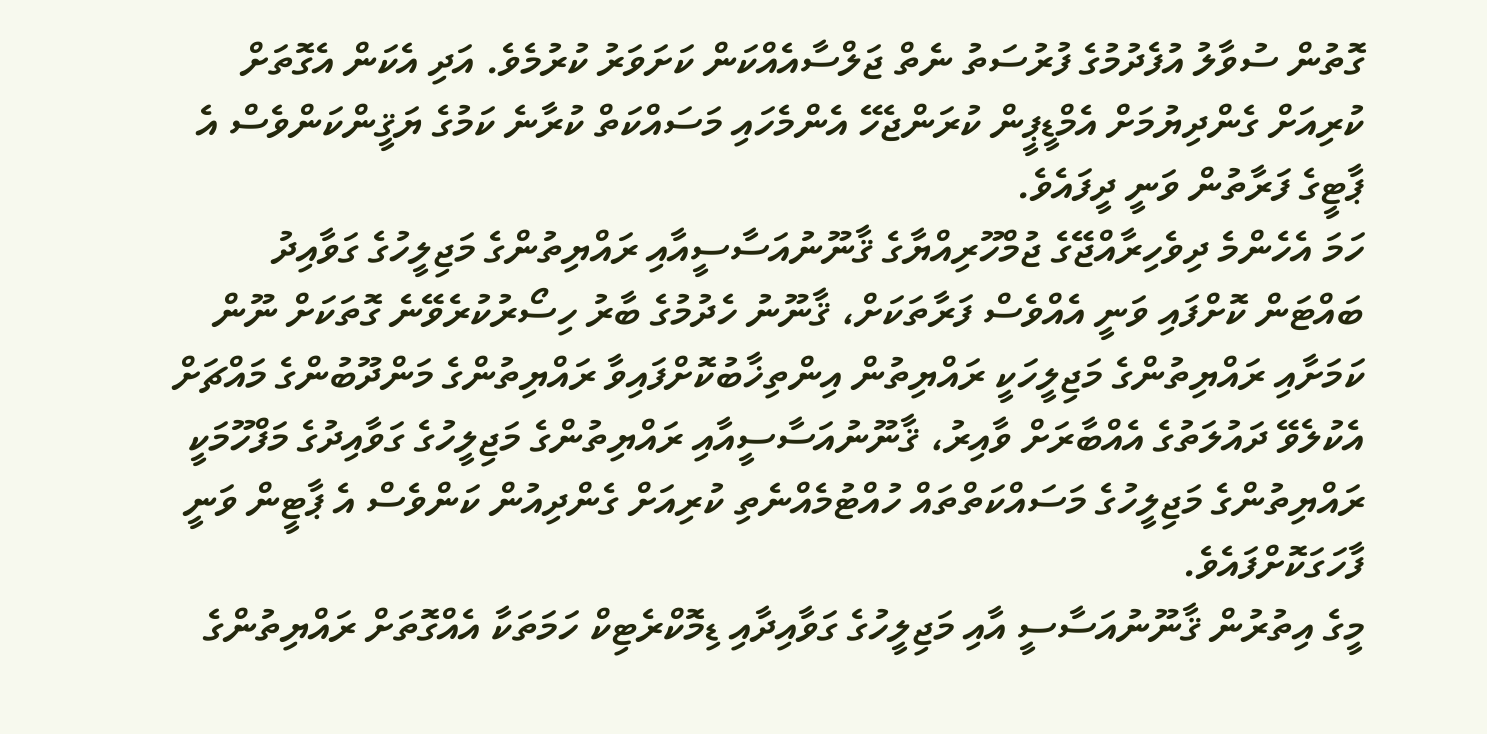ގޮތުން ސުވާލު އުފެދުމުގެ ފުރުސަތު ނެތް ޖަލްސާއެއްކަން ކަށަވަރު ކުރުމެވެ. އަދި އެކަން އެގޮތަށް ކުރިއަށް ގެންދިޔުމަށް އެމްޑީޕީން ކުރަންޖެހޭ އެންމެހައި މަސައްކަތް ކުރާނެ ކަމުގެ ޔަޤީންކަންވެސް އެ ޕާޓީގެ ފަރާތުން ވަނީ ދީފައެވެ.
ހަމަ އެހެންމެ ދިވެހިރާއްޖޭގެ ޖުމްހޫރިއްޔާގެ ޤާނޫނުއަސާސީއާއި ރައްޔިތުންގެ މަޖިލީހުގެ ގަވާއިދު ބައްޓަން ކޮށްފައި ވަނީ އެއްވެސް ފަރާތަކަށް، ޤާނޫނު ހެދުމުގެ ބާރު ހިސޯރުކުރެވޭނެ ގޮތަކަށް ނޫން ކަމަށާއި ރައްޔިތުންގެ މަޖިލީހަކީ ރައްޔިތުން އިންތިޚާބުކޮށްފައިވާ ރައްޔިތުންގެ މަންދޫބުންގެ މައްޗަށް އެކުލެވޭ ދައުލަތުގެ އެއްބާރަށް ވާއިރު، ޤާނޫނުއަސާސީއާއި ރައްޔިތުންގެ މަޖިލީހުގެ ގަވާއިދުގެ މަފްހޫމަކީ ރައްޔިތުންގެ މަޖިލީހުގެ މަސައްކަތްތައް ހުއްޓުމެއްނެތި ކުރިއަށް ގެންދިއުން ކަންވެސް އެ ޕާޓީން ވަނީ ފާހަގަކޮށްފައެވެ.
މީގެ އިތުރުން ޤާނޫނުއަސާސީ އާއި މަޖިލީހުގެ ގަވާއިދާއި ޑިމޮކްރެޓިކް ހަމަތަކާ އެއްގޮތަށް ރައްޔިތުންގެ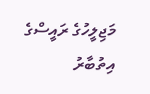މަޖިލީހުގެ ރައީސްގެ އިތުބާރު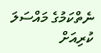ނެތްކަމުގެ މައްސަލަ ކުރިއަށް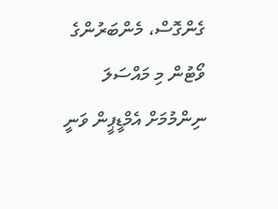ގެންގޮސް، މެންބަރުންގެ ވޯޓުން މި މައްސަލަ ނިންމުމަށް އެމްޑީޕީން ވަނީ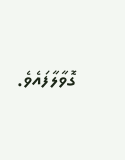ގޮވާލާފައެވެ.